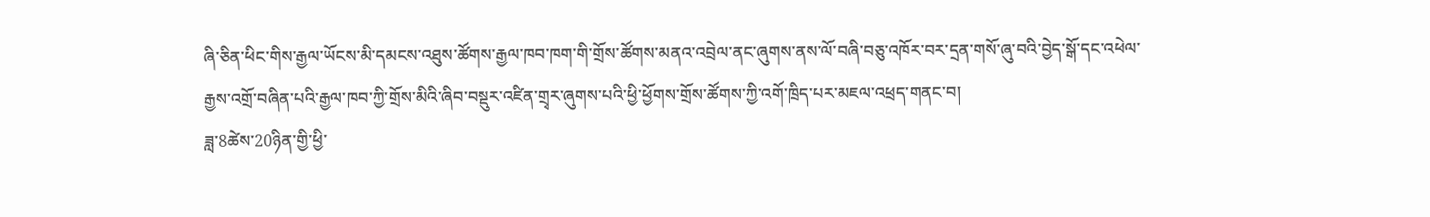ཞི་ཅིན་ཕིང་གིས་རྒྱལ་ཡོངས་མི་དམངས་འཐུས་ཚོགས་རྒྱལ་ཁབ་ཁག་གི་གྲོས་ཚོགས་མནའ་འབྲེལ་ནང་ཞུགས་ནས་ལོ་བཞི་བཅུ་འཁོར་བར་དྲན་གསོ་ཞུ་བའི་བྱེད་སྒོ་དང་འཕེལ་རྒྱས་འགྲོ་བཞིན་པའི་རྒྱལ་ཁབ་ཀྱི་གྲོས་མིའི་ཞིབ་བསྡུར་འཛིན་གྲྭར་ཞུགས་པའི་ཕྱི་ཕྱོགས་གྲོས་ཚོགས་ཀྱི་འགོ་ཁྲིད་པར་མཇལ་འཕྲད་གནང་བ།
ཟླ་8ཚེས་20ཉིན་གྱི་ཕྱི་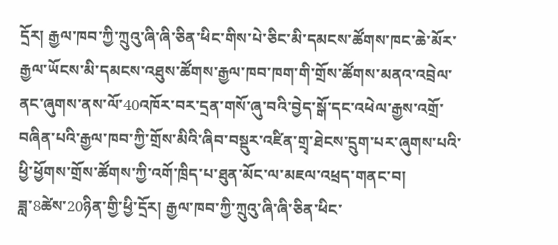དྲོར། རྒྱལ་ཁབ་ཀྱི་ཀྲུའུ་ཞི་ཞི་ཅིན་ཕིང་གིས་པེ་ཅིང་མི་དམངས་ཚོགས་ཁང་ཆེ་མོར་རྒྱལ་ཡོངས་མི་དམངས་འཐུས་ཚོགས་རྒྱལ་ཁབ་ཁག་གི་གྲོས་ཚོགས་མནའ་འབྲེལ་ནང་ཞུགས་ནས་ལོ་40འཁོར་བར་དྲན་གསོ་ཞུ་བའི་བྱེད་སྒོ་དང་འཕེལ་རྒྱས་འགྲོ་བཞིན་པའི་རྒྱལ་ཁབ་ཀྱི་གྲོས་མིའི་ཞིབ་བསྡུར་འཛིན་གྲྭ་ཐེངས་དྲུག་པར་ཞུགས་པའི་ཕྱི་ཕྱོགས་གྲོས་ཚོགས་ཀྱི་འགོ་ཁྲིད་པ་ཐུན་མོང་ལ་མཇལ་འཕྲད་གནང་བ།
ཟླ་8ཚེས་20ཉིན་གྱི་ཕྱི་དྲོར། རྒྱལ་ཁབ་ཀྱི་ཀྲུའུ་ཞི་ཞི་ཅིན་ཕིང་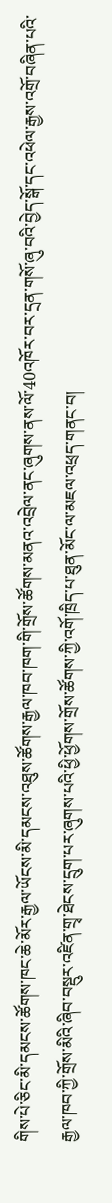གིས་པེ་ཅིང་མི་དམངས་ཚོགས་ཁང་ཆེ་མོར་རྒྱལ་ཡོངས་མི་དམངས་འཐུས་ཚོགས་རྒྱལ་ཁབ་ཁག་གི་གྲོས་ཚོགས་མནའ་འབྲེལ་ནང་ཞུགས་ནས་ལོ་40འཁོར་བར་དྲན་གསོ་ཞུ་བའི་བྱེད་སྒོ་དང་འཕེལ་རྒྱས་འགྲོ་བཞིན་པའི་རྒྱལ་ཁབ་ཀྱི་གྲོས་མིའི་ཞིབ་བསྡུར་འཛིན་གྲྭ་ཐེངས་དྲུག་པར་ཞུགས་པའི་ཕྱི་ཕྱོགས་གྲོས་ཚོགས་ཀྱི་འགོ་ཁྲིད་པ་ཐུན་མོང་ལ་མཇལ་འཕྲད་གནང་བ།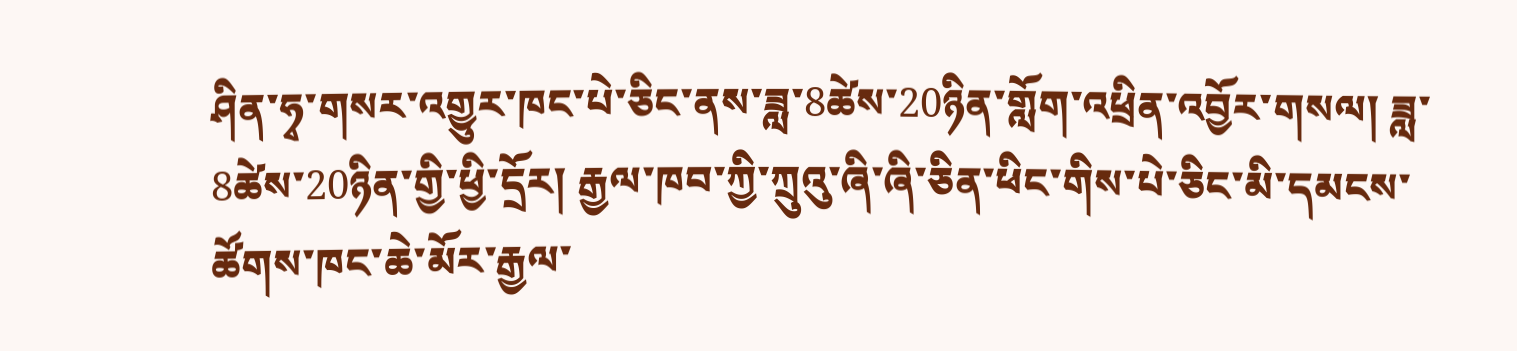ཤིན་ཧྭ་གསར་འགྱུར་ཁང་པེ་ཅིང་ནས་ཟླ་8ཚེས་20ཉིན་གློག་འཕྲིན་འབྱོར་གསལ། ཟླ་8ཚེས་20ཉིན་གྱི་ཕྱི་དྲོར། རྒྱལ་ཁབ་ཀྱི་ཀྲུའུ་ཞི་ཞི་ཅིན་ཕིང་གིས་པེ་ཅིང་མི་དམངས་ཚོགས་ཁང་ཆེ་མོར་རྒྱལ་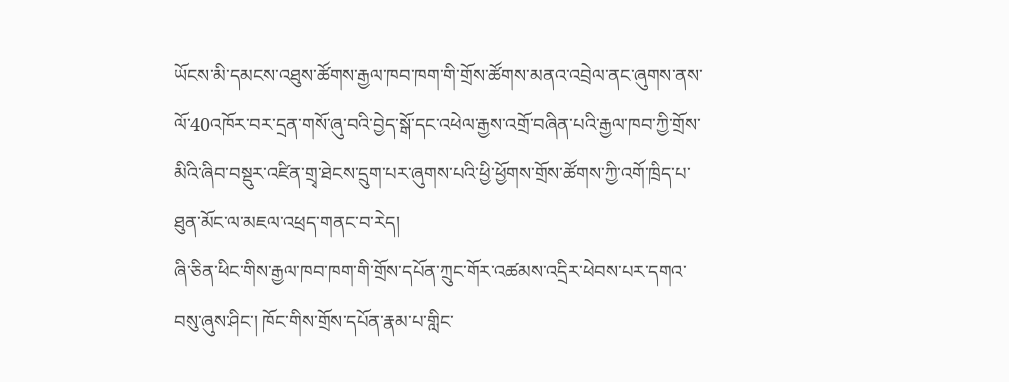ཡོངས་མི་དམངས་འཐུས་ཚོགས་རྒྱལ་ཁབ་ཁག་གི་གྲོས་ཚོགས་མནའ་འབྲེལ་ནང་ཞུགས་ནས་ལོ་40འཁོར་བར་དྲན་གསོ་ཞུ་བའི་བྱེད་སྒོ་དང་འཕེལ་རྒྱས་འགྲོ་བཞིན་པའི་རྒྱལ་ཁབ་ཀྱི་གྲོས་མིའི་ཞིབ་བསྡུར་འཛིན་གྲྭ་ཐེངས་དྲུག་པར་ཞུགས་པའི་ཕྱི་ཕྱོགས་གྲོས་ཚོགས་ཀྱི་འགོ་ཁྲིད་པ་ཐུན་མོང་ལ་མཇལ་འཕྲད་གནང་བ་རེད།
ཞི་ཅིན་ཕིང་གིས་རྒྱལ་ཁབ་ཁག་གི་གྲོས་དཔོན་ཀྲུང་གོར་འཚམས་འདྲིར་ཕེབས་པར་དགའ་བསུ་ཞུས་ཤིང་། ཁོང་གིས་གྲོས་དཔོན་རྣམ་པ་གླིང་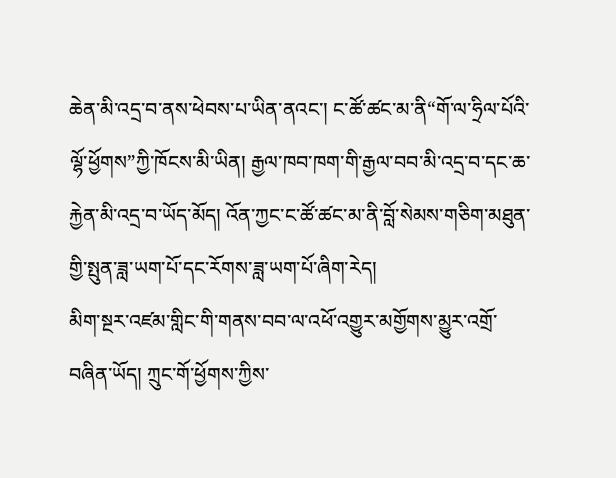ཆེན་མི་འདྲ་བ་ནས་ཕེབས་པ་ཡིན་ནའང་། ང་ཚོ་ཚང་མ་ནི“གོ་ལ་ཧྲིལ་པོའི་ལྷོ་ཕྱོགས”ཀྱི་ཁོངས་མི་ཡིན། རྒྱལ་ཁབ་ཁག་གི་རྒྱལ་བབ་མི་འདྲ་བ་དང་ཆ་རྐྱེན་མི་འདྲ་བ་ཡོད་མོད། འོན་ཀྱང་ང་ཚོ་ཚང་མ་ནི་བློ་སེམས་གཅིག་མཐུན་གྱི་སྤུན་ཟླ་ཡག་པོ་དང་རོགས་ཟླ་ཡག་པོ་ཞིག་རེད།
མིག་སྔར་འཛམ་གླིང་གི་གནས་བབ་ལ་འཕོ་འགྱུར་མགྱོགས་མྱུར་འགྲོ་བཞིན་ཡོད། ཀྲུང་གོ་ཕྱོགས་ཀྱིས་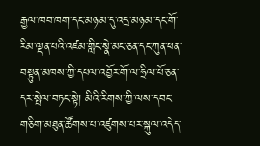རྒྱལ་ཁབ་ཁག་དང་མཉམ་དུ་འདྲ་མཉམ་དང་གོ་རིམ་ལྡན་པའི་འཛམ་གླིང་སྣེ་མང་ཅན་དང་ཀུན་ཕན་བསྟུན་མཁས་ཀྱི་དཔལ་འབྱོར་གོ་ལ་ཧྲིལ་པོ་ཅན་དར་སྤེལ་བཏང་སྟེ། མིའི་རིགས་ཀྱི་ལས་དབང་གཅིག་མཐུན་ཚོགས་པ་འཛུགས་པར་སྐུལ་འདེད་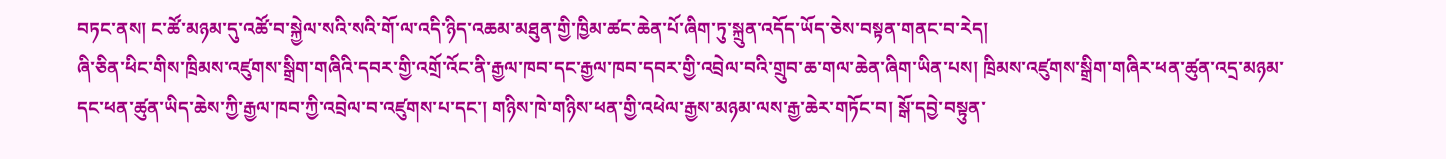བཏང་ནས། ང་ཚོ་མཉམ་དུ་འཚོ་བ་སྐྱེལ་སའི་སའི་གོ་ལ་འདི་ཉིད་འཆམ་མཐུན་གྱི་ཁྱིམ་ཚང་ཆེན་པོ་ཞིག་ཏུ་སྐྲུན་འདོད་ཡོད་ཅེས་བསྟན་གནང་བ་རེད།
ཞི་ཅིན་ཕིང་གིས་ཁྲིམས་འཛུགས་སྒྲིག་གཞིའི་དབར་གྱི་འགྲོ་འོང་ནི་རྒྱལ་ཁབ་དང་རྒྱལ་ཁབ་དབར་གྱི་འབྲེལ་བའི་གྲུབ་ཆ་གལ་ཆེན་ཞིག་ཡིན་པས། ཁྲིམས་འཛུགས་སྒྲིག་གཞིར་ཕན་ཚུན་འདྲ་མཉམ་དང་ཕན་ཚུན་ཡིད་ཆེས་ཀྱི་རྒྱལ་ཁབ་ཀྱི་འབྲེལ་བ་འཛུགས་པ་དང་། གཉིས་ཁེ་གཉིས་ཕན་གྱི་འཕེལ་རྒྱས་མཉམ་ལས་རྒྱ་ཆེར་གཏོང་བ། སྒོ་དབྱེ་བསྟུན་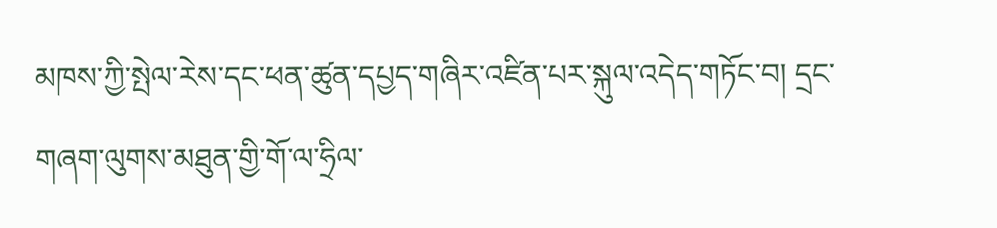མཁས་ཀྱི་སྤེལ་རེས་དང་ཕན་ཚུན་དཔྱད་གཞིར་འཛིན་པར་སྐུལ་འདེད་གཏོང་བ། དྲང་གཞག་ལུགས་མཐུན་གྱི་གོ་ལ་ཧྲིལ་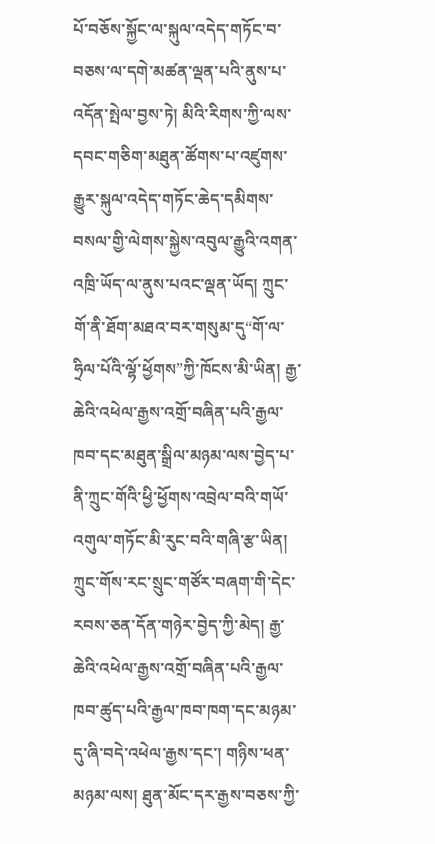པོ་བཅོས་སྐྱོང་ལ་སྐུལ་འདེད་གཏོང་བ་བཅས་ལ་དགེ་མཚན་ལྡན་པའི་ནུས་པ་འདོན་སྤེལ་བྱས་ཏེ། མིའི་རིགས་ཀྱི་ལས་དབང་གཅིག་མཐུན་ཚོགས་པ་འཛུགས་རྒྱུར་སྐུལ་འདེད་གཏོང་ཆེད་དམིགས་བསལ་གྱི་ལེགས་སྐྱེས་འབུལ་རྒྱུའི་འགན་འཁྲི་ཡོད་ལ་ནུས་པའང་ལྡན་ཡོད། ཀྲུང་གོ་ནི་ཐོག་མཐའ་བར་གསུམ་དུ“གོ་ལ་ཧྲིལ་པོའི་ལྷོ་ཕྱོགས”ཀྱི་ཁོངས་མི་ཡིན། རྒྱ་ཆེའི་འཕེལ་རྒྱས་འགྲོ་བཞིན་པའི་རྒྱལ་ཁབ་དང་མཐུན་སྒྲིལ་མཉམ་ལས་བྱེད་པ་ནི་ཀྲུང་གོའི་ཕྱི་ཕྱོགས་འབྲེལ་བའི་གཡོ་འགུལ་གཏོང་མི་རུང་བའི་གཞི་རྩ་ཡིན། ཀྲུང་གོས་རང་སྲུང་གཙོར་བཞག་གི་དེང་རབས་ཅན་དོན་གཉེར་བྱེད་ཀྱི་མེད། རྒྱ་ཆེའི་འཕེལ་རྒྱས་འགྲོ་བཞིན་པའི་རྒྱལ་ཁབ་ཚུད་པའི་རྒྱལ་ཁབ་ཁག་དང་མཉམ་དུ་ཞི་བདེ་འཕེལ་རྒྱས་དང་། གཉིས་ཕན་མཉམ་ལས། ཐུན་མོང་དར་རྒྱས་བཅས་ཀྱི་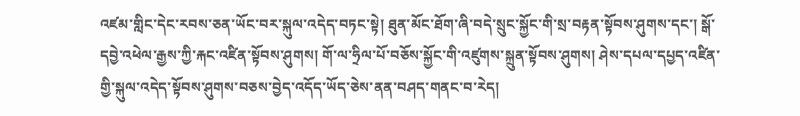འཛམ་གླིང་དེང་རབས་ཅན་ཡོང་བར་སྐུལ་འདེད་བཏང་སྟེ། ཐུན་མོང་ཐོག་ཞི་བདེ་སྲུང་སྐྱོང་གི་སྲ་བརྟན་སྟོབས་ཤུགས་དང་། སྒོ་དབྱེ་འཕེལ་རྒྱས་ཀྱི་རྐང་འཛིན་སྟོབས་ཤུགས། གོ་ལ་ཧྲིལ་པོ་བཅོས་སྐྱོང་གི་འཛུགས་སྐྲུན་སྟོབས་ཤུགས། ཤེས་དཔལ་དཔྱད་འཛིན་གྱི་སྐུལ་འདེད་སྟོབས་ཤུགས་བཅས་བྱེད་འདོད་ཡོད་ཅེས་ནན་བཤད་གནང་བ་རེད།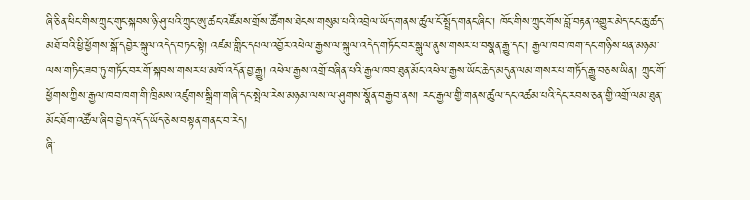ཞི་ཅིན་ཕིང་གིས་ཀྲུང་གུང་སྐབས་ཉི་ཤུ་པའི་ཀྲུང་ཨུ་ཚང་འཛོམས་གྲོས་ཚོགས་ཐེངས་གསུམ་པའི་འབྲེལ་ཡོད་གནས་ཚུལ་ངོ་སྤྲོད་གནང་ཞིང་། ཁོང་གིས་ཀྲུང་གོས་བློ་བརྟན་འགྱུར་མེད་ངང་ཆུ་ཚད་མཐོ་བའི་ཕྱི་ཕྱོགས་སྒོ་དབྱེར་སྐུལ་འདེད་བཏང་སྟེ། འཛམ་གླིང་དཔལ་འབྱོར་འཕེལ་རྒྱས་ལ་སྐུལ་འདེད་གཏོང་བར་སྒུལ་ནུས་གསར་པ་བསྣན་རྒྱུ་དང་། རྒྱལ་ཁབ་ཁག་དང་གཉིས་ཕན་མཉམ་ལས་གཏིང་ཟབ་ཏུ་གཏོང་བར་གོ་སྐབས་གསར་པ་མཁོ་འདོན་བྱ་རྒྱུ། འཕེལ་རྒྱས་འགྲོ་བཞིན་པའི་རྒྱལ་ཁབ་ཐུན་མོང་འཕེལ་རྒྱས་ཡོང་ཆེད་མདུན་ལམ་གསར་པ་གཏོད་རྒྱུ་བཅས་ཡིན། ཀྲུང་གོ་ཕྱོགས་ཀྱིས་རྒྱལ་ཁབ་ཁག་གི་ཁྲིམས་འཛུགས་སྒྲིག་གཞི་དང་སྤེལ་རེས་མཉམ་ལས་ལ་ཤུགས་སྣོན་བརྒྱབ་ནས། རང་རྒྱལ་གྱི་གནས་ཚུལ་དང་འཚམ་པའི་དེང་རབས་ཅན་གྱི་འགྲོ་ལམ་ཐུན་མོང་ཐོག་འཚོལ་ཞིབ་བྱེད་འདོད་ཡོད་ཅེས་བསྟན་གནང་བ་རེད།
ཞི་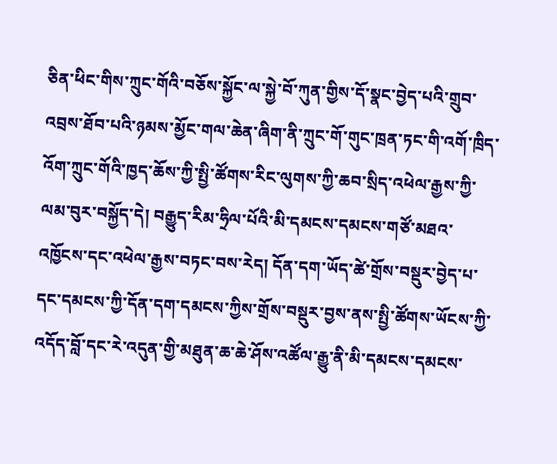ཅིན་ཕིང་གིས་ཀྲུང་གོའི་བཅོས་སྐྱོང་ལ་སྐྱེ་བོ་ཀུན་གྱིས་དོ་སྣང་བྱེད་པའི་གྲུབ་འབྲས་ཐོབ་པའི་ཉམས་མྱོང་གལ་ཆེན་ཞིག་ནི་ཀྲུང་གོ་གུང་ཁྲན་ཏང་གི་འགོ་ཁྲིད་འོག་ཀྲུང་གོའི་ཁྱད་ཆོས་ཀྱི་སྤྱི་ཚོགས་རིང་ལུགས་ཀྱི་ཆབ་སྲིད་འཕེལ་རྒྱས་ཀྱི་ལམ་བུར་བསྐྱོད་དེ། བརྒྱུད་རིམ་ཧྲིལ་པོའི་མི་དམངས་དམངས་གཙོ་མཐའ་འཁྱོངས་དང་འཕེལ་རྒྱས་བཏང་བས་རེད། དོན་དག་ཡོད་ཚེ་གྲོས་བསྡུར་བྱེད་པ་དང་དམངས་ཀྱི་དོན་དག་དམངས་ཀྱིས་གྲོས་བསྡུར་བྱས་ནས་སྤྱི་ཚོགས་ཡོངས་ཀྱི་འདོད་བློ་དང་རེ་འདུན་གྱི་མཐུན་ཆ་ཆེ་ཤོས་འཚོལ་རྒྱུ་ནི་མི་དམངས་དམངས་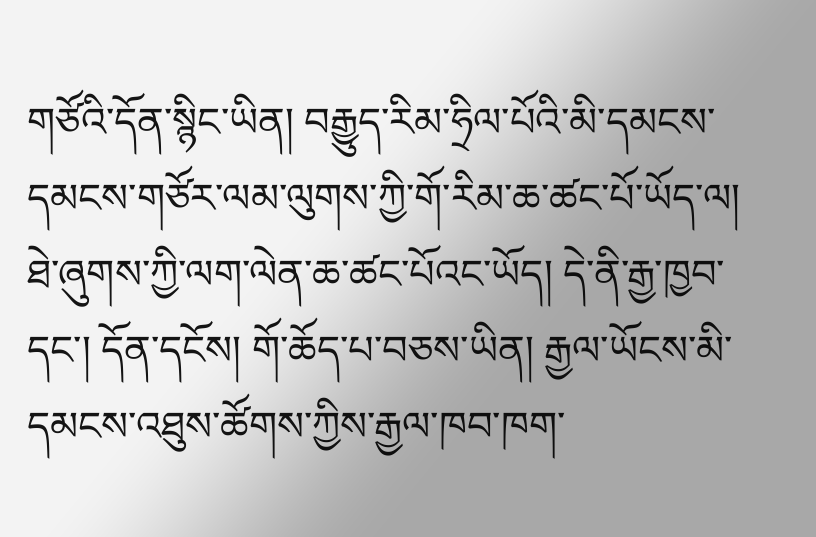གཙོའི་དོན་སྙིང་ཡིན། བརྒྱུད་རིམ་ཧྲིལ་པོའི་མི་དམངས་དམངས་གཙོར་ལམ་ལུགས་ཀྱི་གོ་རིམ་ཆ་ཚང་པོ་ཡོད་ལ། ཐེ་ཞུགས་ཀྱི་ལག་ལེན་ཆ་ཚང་པོའང་ཡོད། དེ་ནི་རྒྱ་ཁྱབ་དང་། དོན་དངོས། གོ་ཆོད་པ་བཅས་ཡིན། རྒྱལ་ཡོངས་མི་དམངས་འཐུས་ཚོགས་ཀྱིས་རྒྱལ་ཁབ་ཁག་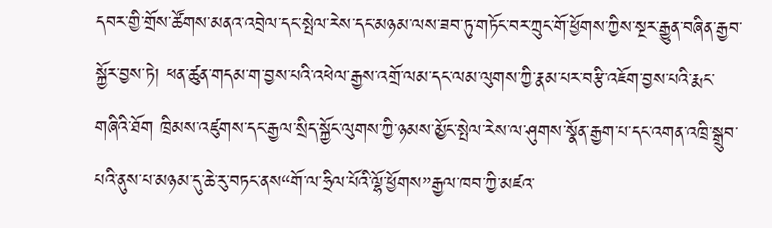དབར་གྱི་གྲོས་ཚོགས་མནའ་འབྲེལ་དང་སྤེལ་རེས་དང་མཉམ་ལས་ཟབ་ཏུ་གཏོང་བར་ཀྲུང་གོ་ཕྱོགས་ཀྱིས་སྔར་རྒྱུན་བཞིན་རྒྱབ་སྐྱོར་བྱས་ཏེ། ཕན་ཚུན་གདམ་ག་བྱས་པའི་འཕེལ་རྒྱས་འགྲོ་ལམ་དང་ལམ་ལུགས་ཀྱི་རྣམ་པར་བརྩི་འཇོག་བྱས་པའི་རྨང་གཞིའི་ཐོག ཁྲིམས་འཛུགས་དང་རྒྱལ་སྲིད་སྐྱོང་ལུགས་ཀྱི་ཉམས་མྱོང་སྤེལ་རེས་ལ་ཤུགས་སྣོན་རྒྱག་པ་དང་འགན་འཁྲི་སྒྲུབ་པའི་ནུས་པ་མཉམ་དུ་ཆེ་རུ་བཏང་ནས“གོ་ལ་ཧྲིལ་པོའི་ལྷོ་ཕྱོགས”རྒྱལ་ཁབ་ཀྱི་མཛའ་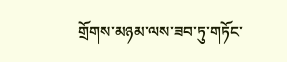གྲོགས་མཉམ་ལས་ཟབ་ཏུ་གཏོང་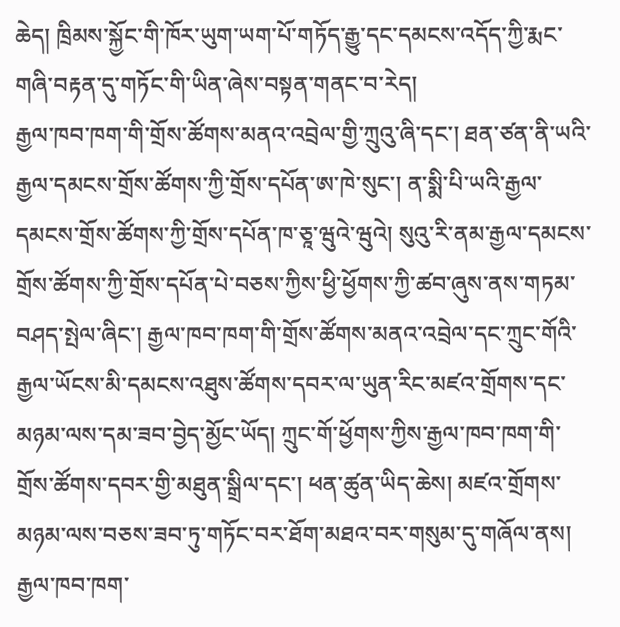ཆེད། ཁྲིམས་སྐྱོང་གི་ཁོར་ཡུག་ཡག་པོ་གཏོད་རྒྱུ་དང་དམངས་འདོད་ཀྱི་རྨང་གཞི་བརྟན་དུ་གཏོང་གི་ཡིན་ཞེས་བསྟན་གནང་བ་རེད།
རྒྱལ་ཁབ་ཁག་གི་གྲོས་ཚོགས་མནའ་འབྲེལ་གྱི་ཀྲུའུ་ཞི་དང་། ཐན་ཙན་ནི་ཡའི་རྒྱལ་དམངས་གྲོས་ཚོགས་ཀྱི་གྲོས་དཔོན་ཨ་ཁེ་སུང་། ན་སྨི་པི་ཡའི་རྒྱལ་དམངས་གྲོས་ཚོགས་ཀྱི་གྲོས་དཔོན་ཁ་ཅཱ་ཝུའེ་ཝུའེ། སུའུ་རི་ནམ་རྒྱལ་དམངས་གྲོས་ཚོགས་ཀྱི་གྲོས་དཔོན་པེ་བཅས་ཀྱིས་ཕྱི་ཕྱོགས་ཀྱི་ཚབ་ཞུས་ནས་གཏམ་བཤད་སྤེལ་ཞིང་། རྒྱལ་ཁབ་ཁག་གི་གྲོས་ཚོགས་མནའ་འབྲེལ་དང་ཀྲུང་གོའི་རྒྱལ་ཡོངས་མི་དམངས་འཐུས་ཚོགས་དབར་ལ་ཡུན་རིང་མཛའ་གྲོགས་དང་མཉམ་ལས་དམ་ཟབ་བྱེད་མྱོང་ཡོད། ཀྲུང་གོ་ཕྱོགས་ཀྱིས་རྒྱལ་ཁབ་ཁག་གི་གྲོས་ཚོགས་དབར་གྱི་མཐུན་སྒྲིལ་དང་། ཕན་ཚུན་ཡིད་ཆེས། མཛའ་གྲོགས་མཉམ་ལས་བཅས་ཟབ་ཏུ་གཏོང་བར་ཐོག་མཐའ་བར་གསུམ་དུ་གཞོལ་ནས། རྒྱལ་ཁབ་ཁག་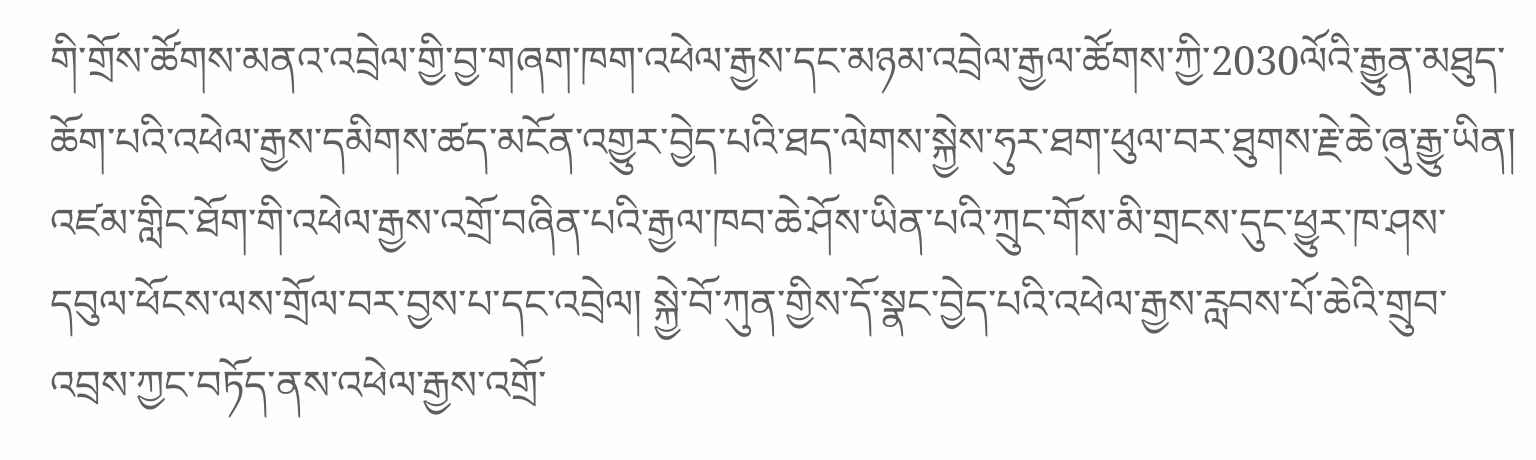གི་གྲོས་ཚོགས་མནའ་འབྲེལ་གྱི་བྱ་གཞག་ཁག་འཕེལ་རྒྱས་དང་མཉམ་འབྲེལ་རྒྱལ་ཚོགས་ཀྱི་2030ལོའི་རྒྱུན་མཐུད་ཆོག་པའི་འཕེལ་རྒྱས་དམིགས་ཚད་མངོན་འགྱུར་བྱེད་པའི་ཐད་ལེགས་སྐྱེས་ཧུར་ཐག་ཕུལ་བར་ཐུགས་རྗེ་ཆེ་ཞུ་རྒྱུ་ཡིན། འཛམ་གླིང་ཐོག་གི་འཕེལ་རྒྱས་འགྲོ་བཞིན་པའི་རྒྱལ་ཁབ་ཆེ་ཤོས་ཡིན་པའི་ཀྲུང་གོས་མི་གྲངས་དུང་ཕྱུར་ཁ་ཤས་དབུལ་ཕོངས་ལས་གྲོལ་བར་བྱས་པ་དང་འབྲེལ། སྐྱེ་བོ་ཀུན་གྱིས་དོ་སྣང་བྱེད་པའི་འཕེལ་རྒྱས་རླབས་པོ་ཆེའི་གྲུབ་འབྲས་ཀྱང་བཏོད་ནས་འཕེལ་རྒྱས་འགྲོ་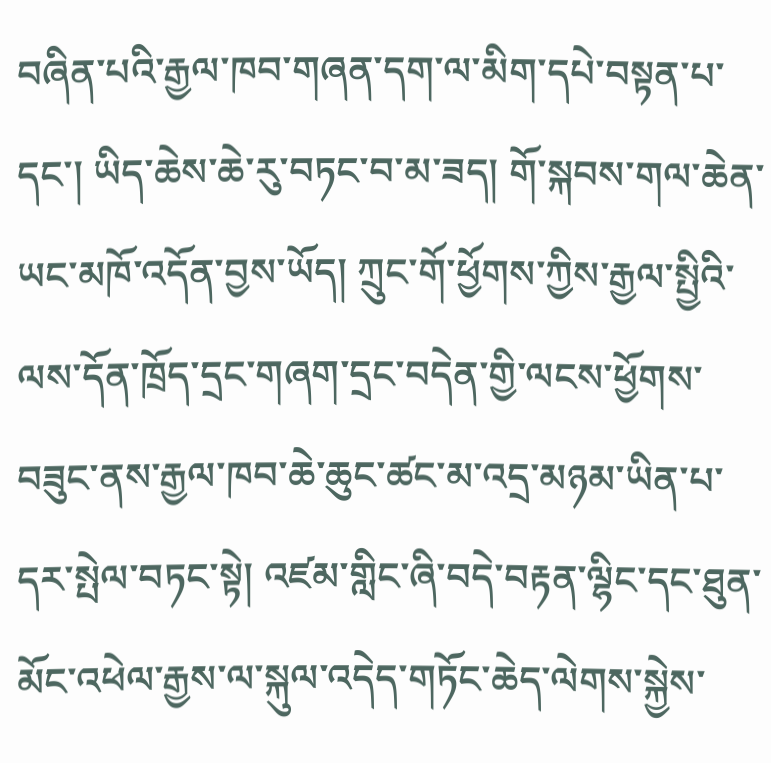བཞིན་པའི་རྒྱལ་ཁབ་གཞན་དག་ལ་མིག་དཔེ་བསྟན་པ་དང་། ཡིད་ཆེས་ཆེ་རུ་བཏང་བ་མ་ཟད། གོ་སྐབས་གལ་ཆེན་ཡང་མཁོ་འདོན་བྱས་ཡོད། ཀྲུང་གོ་ཕྱོགས་ཀྱིས་རྒྱལ་སྤྱིའི་ལས་དོན་ཁྲོད་དྲང་གཞག་དྲང་བདེན་གྱི་ལངས་ཕྱོགས་བཟུང་ནས་རྒྱལ་ཁབ་ཆེ་ཆུང་ཚང་མ་འདྲ་མཉམ་ཡིན་པ་དར་སྤེལ་བཏང་སྟེ། འཛམ་གླིང་ཞི་བདེ་བརྟན་ལྷིང་དང་ཐུན་མོང་འཕེལ་རྒྱས་ལ་སྐུལ་འདེད་གཏོང་ཆེད་ལེགས་སྐྱེས་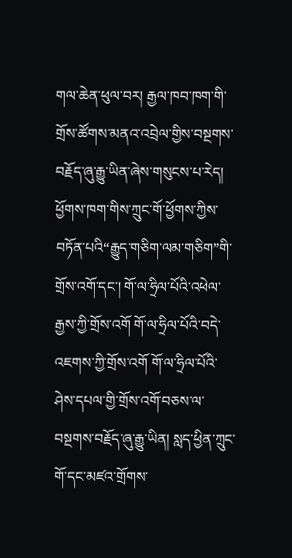གལ་ཆེན་ཕུལ་བར། རྒྱལ་ཁབ་ཁག་གི་གྲོས་ཚོགས་མནའ་འབྲེལ་གྱིས་བསྔགས་བརྗོད་ཞུ་རྒྱུ་ཡིན་ཞེས་གསུངས་པ་རེད། ཕྱོགས་ཁག་གིས་ཀྲུང་གོ་ཕྱོགས་ཀྱིས་བཏོན་པའི“རྒྱུད་གཅིག་ལམ་གཅིག”གི་གྲོས་འགོ་དང་། གོ་ལ་ཧྲིལ་པོའི་འཕེལ་རྒྱས་ཀྱི་གྲོས་འགོ གོ་ལ་ཧྲིལ་པོའི་བདེ་འཇགས་ཀྱི་གྲོས་འགོ གོ་ལ་ཧྲིལ་པོའི་ཤེས་དཔལ་གྱི་གྲོས་འགོ་བཅས་ལ་བསྔགས་བརྗོད་ཞུ་རྒྱུ་ཡིན། སླད་ཕྱིན་ཀྲུང་གོ་དང་མཛའ་གྲོགས་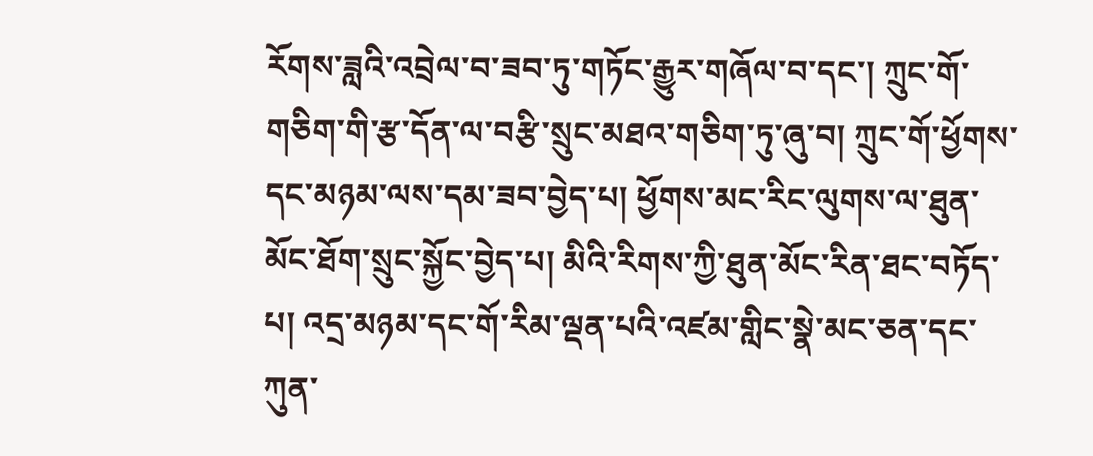རོགས་ཟླའི་འབྲེལ་བ་ཟབ་ཏུ་གཏོང་རྒྱུར་གཞོལ་བ་དང་། ཀྲུང་གོ་གཅིག་གི་རྩ་དོན་ལ་བརྩི་སྲུང་མཐའ་གཅིག་ཏུ་ཞུ་བ། ཀྲུང་གོ་ཕྱོགས་དང་མཉམ་ལས་དམ་ཟབ་བྱེད་པ། ཕྱོགས་མང་རིང་ལུགས་ལ་ཐུན་མོང་ཐོག་སྲུང་སྐྱོང་བྱེད་པ། མིའི་རིགས་ཀྱི་ཐུན་མོང་རིན་ཐང་བཏོད་པ། འདྲ་མཉམ་དང་གོ་རིམ་ལྡན་པའི་འཛམ་གླིང་སྣེ་མང་ཅན་དང་ཀུན་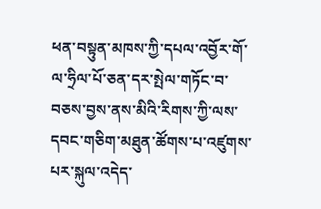ཕན་བསྟུན་མཁས་ཀྱི་དཔལ་འབྱོར་གོ་ལ་ཧྲིལ་པོ་ཅན་དར་སྤེལ་གཏོང་བ་བཅས་བྱས་ནས་མིའི་རིགས་ཀྱི་ལས་དབང་གཅིག་མཐུན་ཚོགས་པ་འཛུགས་པར་སྐུལ་འདེད་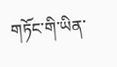གཏོང་གི་ཡིན་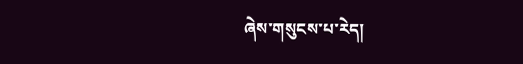ཞེས་གསུངས་པ་རེད།